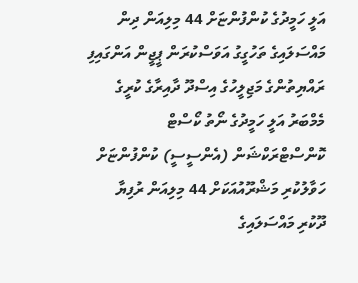އަލީ ހަމީދުގެ ކުންފުންޏަށް 44 މިލިއަން ދިން މައްސަލައިގެ ތަހުގީގު އަވަސްކުރަން ޕީޖީން އަންގައިފި
ރައްޔިތުންގެ މަޖިލީހުގެ އިސްދޫ ދާއިރާގެ ކުރީގެ މެމްބަރު އަލީ ހަމީދުގެ ނޯތު ކޯސްޓް ކޮންސްޓްރަކްޝަން (އެންސީސީ) ކުންފުންޏަށް ހަވާލުކުރި މަޝްރޫއުއަކަށް 44 މިލިއަން ރުފިޔާ ދޫކުރި މައްސަލައިގެ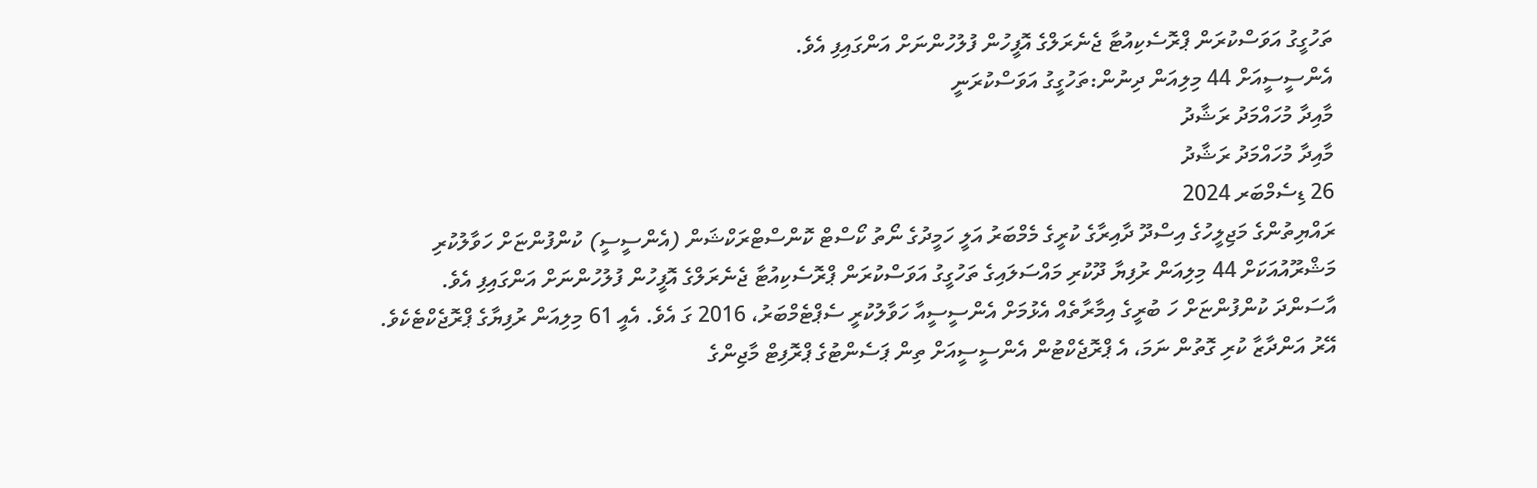ތަހުގީގު އަވަސްކުރަން ޕްރޮސެކިއުޓާ ޖެނެރަލްގެ އޮފީހުން ފުލުހުންނަށް އަންގައިފި އެވެ.
އެންސީސީއަށް 44 މިލިއަން ދިނުން:ތަހުގީގު އަވަސްކުރަނީ
މާއިދާ މުހައްމަދު ރަޝާދު
މާއިދާ މުހައްމަދު ރަޝާދު
26 ޑިސެމްބަރ 2024
ރައްޔިތުންގެ މަޖިލީހުގެ އިސްދޫ ދާއިރާގެ ކުރީގެ މެމްބަރު އަލީ ހަމީދުގެ ނޯތު ކޯސްޓް ކޮންސްޓްރަކްޝަން (އެންސީސީ) ކުންފުންޏަށް ހަވާލުކުރި މަޝްރޫއުއަކަށް 44 މިލިއަން ރުފިޔާ ދޫކުރި މައްސަލައިގެ ތަހުގީގު އަވަސްކުރަން ޕްރޮސެކިއުޓާ ޖެނެރަލްގެ އޮފީހުން ފުލުހުންނަށް އަންގައިފި އެވެ.
އާސަންދަ ކުންފުންޏަށް ހަ ބުރީގެ އިމާރާތެއް އެޅުމަށް އެންސީސީއާ ހަވާލުކުރީ ސެޕްޓެމްބަރު، 2016 ގަ އެވެ. އެއީ 61 މިލިއަން ރުފިޔާގެ ޕްރޮޖެކްޓެކެވެ. އޭރު އަންދާޒާ ކުރި ގޮތުން ނަމަ، އެ ޕްރޮޖެކްޓުން އެންސީސީއަށް ތިން ޕަސެންޓުގެ ޕްރޮފިޓް މާޖިންގެ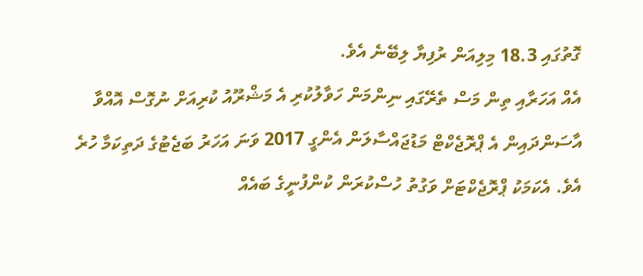ގޮތުގައި 18.3 މިލިއަން ރުފިޔާ ލިބޭނެ އެވެ.
އެއް އަހަރާއި ތިން މަސް ތެރޭގައި ނިންމަން ހަވާލުކުރި އެ މަޝްރޫއު ކުރިއަށް ނުގޮސް އޮއްވާ އާސަންދައިން އެ ޕްރޮޖެކްޓް މަޑުޖައްސާލަން އެންގީ 2017 ވަނަ އަހަރު ބަޖެޓުގެ ދަތިކަމާ ހުރެ އެވެ. އެކަމަކު ޕްރޮޖެކްޓަށް ވަގުތު ހުސްކުރަން ކުންފުނީގެ ބައެއް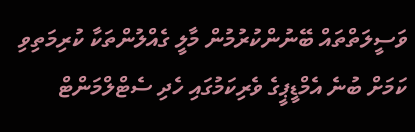ވަސީލަތްތައް ބޭނުންކުރުމުން މާލީ ގެއްލުންތަކާ ކުރިމަތިވި ކަމަށް ބުނެ އެމްޑީޕީގެ ވެރިކަމުގައި ހެދި ސެޓްލްމަންޓް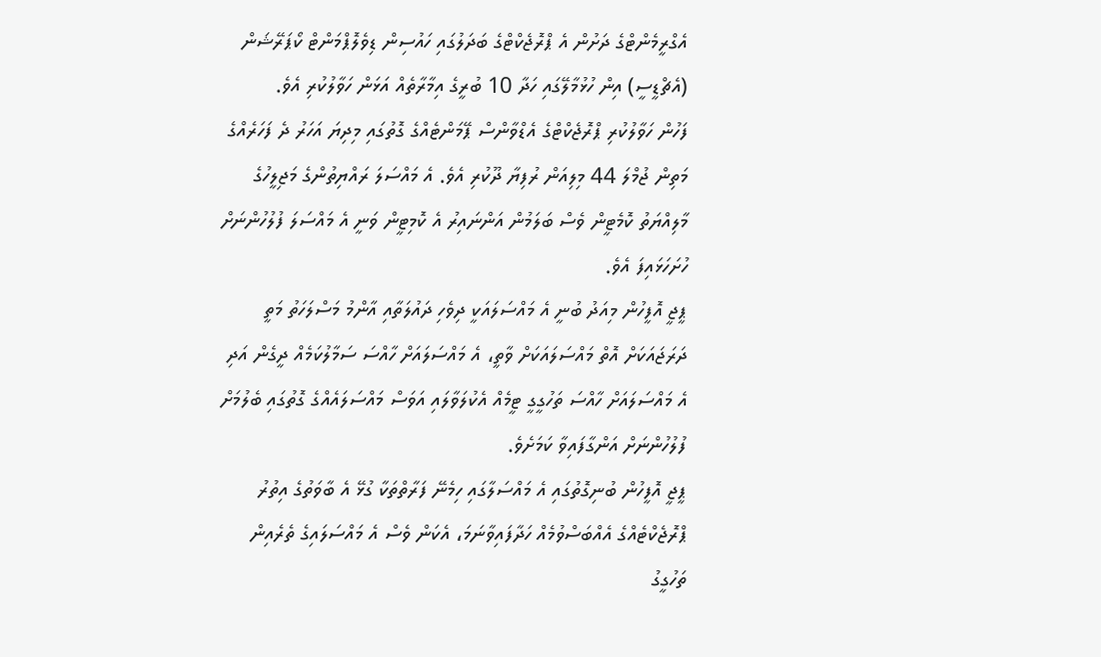އެގްރީމެންޓްގެ ދަށުން އެ ޕްރޮޖެކްޓްގެ ބަދަލުގައި ހައުސިން ޑިވެލޮޕްމަންޓް ކޯޕަރޭޝަން (އެޗްޑީސީ) އިން ހުޅުމާލޭގައި ހަދާ 10 ބުރީގެ އިމާރާތެއް އަޅަން ހަވާލުކުރި އެވެ.
ފަހުން ހަވާލުކުރި ޕްރޮޖެކްޓްގެ އެޑްވާންސް ޕޭމަންޓެއްގެ ގޮތުގައި މިދިޔަ އަހަރު ދެ ފަހަރެއްގެ މަތިން ޖުމްލަ 44 މިލިއަން ރުފިޔާ ދޫކުރި އެވެ. އެ މައްސަލަ ރައްޔިތުންގެ މަޖިލީހުގެ މާލިއްޔަތު ކޮމެޓީން ވެސް ބަލަމުން އަންނައިރު އެ ކޮމިޓީން ވަނީ އެ މައްސަލަ ފުލުހުންނަށް ހުށަހަޅައިފަ އެވެ.
ޕީޖީ އޮފީހުން މިއަދު ބުނީ އެ މައްސަލައަކީ ދިވެހި ދައުލަތާއި އާންމު މަސްލަހަތު މަތީ ދަރަޖައަކަށް އޮތް މައްސަލައަކަށް ވާތީ، އެ މައްސަލައަށް ހާއްސަ ސަމާލުކަމެއް ދީގެން އަދި އެ މައްސަލައަށް ހާއްސަ ތަހުގީގީ ޓީމެއް އެކުލަވާލައި އަވަސް މައްސަލައެއްގެ ގޮތުގައި ބެލުމަށް ފުލުހުންނަށް އަންގާފައިވާ ކަމަށެވެ.
ޕީޖީ އޮފީހުން ބުނިގޮތުގައި އެ މައްސަލާގައި ހިމެނޭ ފަރާތްތަކާ ގުޅޭ އެ ބާވަތުގެ އިތުރު ޕްރޮޖެކްޓެއްގެ އެއްބަސްވުމެއް ހަދާފައިވާނަމަ، އެކަން ވެސް އެ މައްސަލައިގެ ތެރެއިން ތަހުގީގު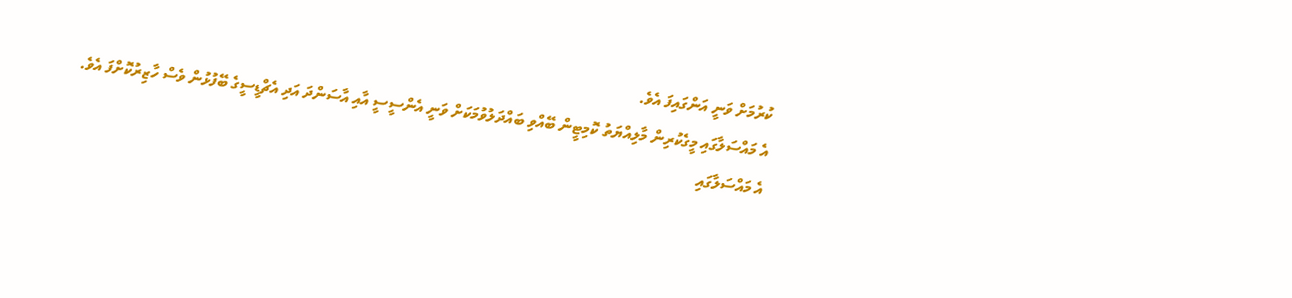ކުރުމަށް ވަނީ އަންގައިފަ އެވެ.
އެ މައްސަލާގައި މީގެކުރިން މާލިއްޔަތު ކޮމިޓީން ބޭއްވި ބައްދަލުވުމަކަށް ވަނީ އެންސީސީ އާއި އާސަންދަ އަދި އެޗްޑީސީގެ ބޭފުޅުން ވެސް ހާޒިރުކޮށްފަ އެވެ.
އެ މައްސަލާގައި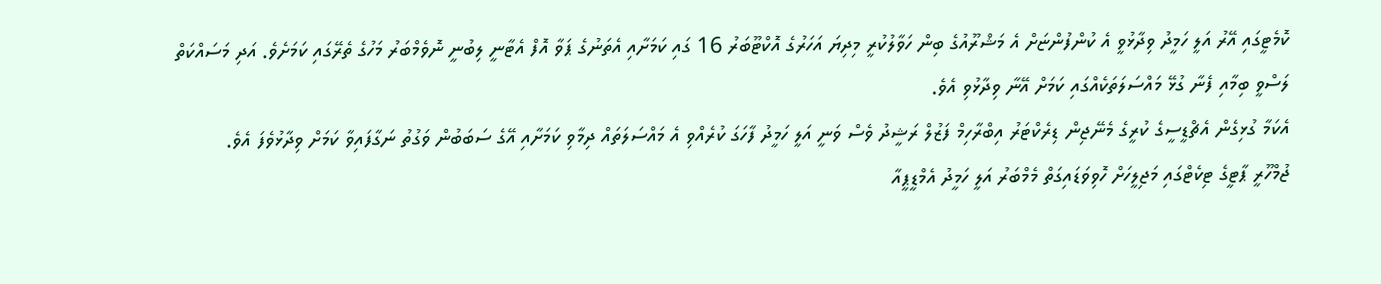ކޮމެޓީގައި އޭރު އަލީ ހަމީދު ވިދާޅުވީ އެ ކުންފުންޏަށް އެ މަޝްރޫއުގެ ބިން ހަވާލުކުރީ މިދިޔަ އަހަރުގެ އޮކްޓޫބަރު 16 ގައި ކަމަށާއި އެތަނުގެ ޕަވާ އޮފް އެޓާނީ ލިބުނީ ނޮވެމްބަރު މަހުގެ ތެރޭގައި ކަމަށެވެ. އަދި މަސައްކަތް ލަސްވީ ބިމާއި ފެނާ ގުޅޭ މައްސަލަތަކެއްގައި ކަމަށް އޭނާ ވިދާޅުވި އެވެ.
އެކަމާ ގުޅިގެން އެޗްޑީސީގެ ކުރީގެ މެނޭޖިން ޑިރެކްޓަރު އިބްރާހިމް ފަޒުލް ރަޝީދު ވެސް ވަނީ އަލީ ހަމީދު ފާހަގަ ކުރެއްވި އެ މައްސަލަތައް ދިމާވި ކަމަށާއި އޭގެ ސަބަބުން ވަގުތު ނަގާފައިވާ ކަމަށް ވިދާޅުވެފަ އެވެ.
ޖުމްހޫރީ ޕާޓީގެ ޓިކެޓްގައި މަޖިލީހަށް ހޮވިވަޑައިގަތް މެމްބަރު އަލީ ހަމީދު އެމްޑީޕީއާ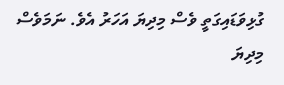ގުޅިވަޑައިގަތީ ވެސް މިދިޔަ އަހަރު އެވެ. ނަމަވެސް މިދިޔަ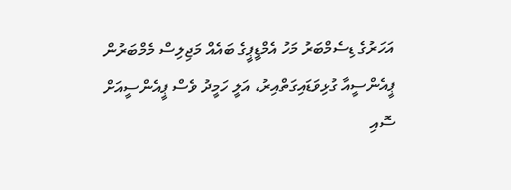އަހަރުގެ ޑިސެމްބަރު މަހު އެމްޑީޕީގެ ބައެއް މަޖިލިސް މެމްބަރުން ޕީއެންސީއާ ގުޅިވަޑައިގަތްއިރު، އަލީ ހަމީދު ވެސް ޕީއެންސީއަށް ސޮއި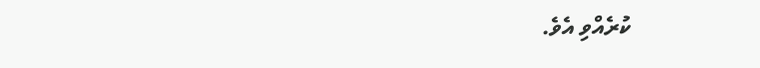ކުރެއްވި އެވެ.